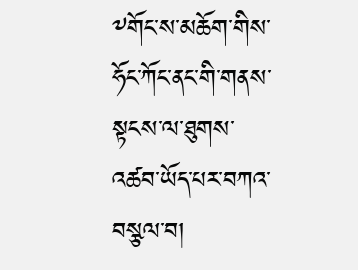༸གོང་ས་མཆོག་གིས་ཧོང་ཀོང་ནང་གི་གནས་སྟངས་ལ་ཐུགས་འཚབ་ཡོད་པར་བཀའ་བསྩལ་བ།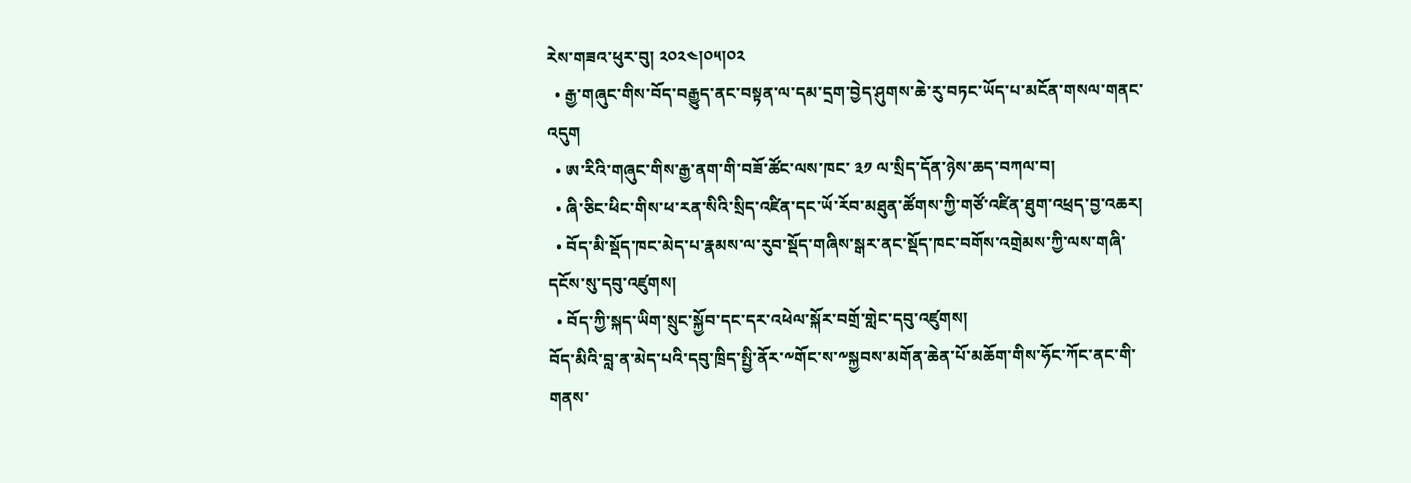རེས་གཟའ་ཕུར་བུ། ༢༠༢༤།༠༥།༠༢
  • རྒྱ་གཞུང་གིས་བོད་བརྒྱུད་ནང་བསྟན་ལ་དམ་དྲག་བྱེད་ཤུགས་ཆེ་རུ་བཏང་ཡོད་པ་མངོན་གསལ་གནང་འདུག
  • ཨ་རིའི་གཞུང་གིས་རྒྱ་ནག་གི་བཟོ་ཚོང་ལས་ཁང་ ༣༡ ལ་སྲིད་དོན་ཉེས་ཆད་བཀལ་བ།
  • ཞི་ཅིང་ཕིང་གིས་ཕ་རན་སིའི་སྲིད་འཛིན་དང་ཡོ་རོབ་མཐུན་ཚོགས་ཀྱི་གཙོ་འཛིན་ཐུག་འཕྲད་བྱ་འཆར།
  • བོད་མི་སྡོད་ཁང་མེད་པ་རྣམས་ལ་རུབ་སྡོད་གཞིས་སྒར་ནང་སྡོད་ཁང་བགོས་འགྲེམས་ཀྱི་ལས་གཞི་དངོས་སུ་དབུ་འཛུགས།
  • བོད་ཀྱི་སྐད་ཡིག་སྲུང་སྐྱོབ་དང་དར་འཕེལ་སྐོར་བགྲོ་གླེང་དབུ་འཛུགས།
བོད་མིའི་བླ་ན་མེད་པའི་དབུ་ཁྲིད་སྤྱི་ནོར་༸གོང་ས་༸སྐྱབས་མགོན་ཆེན་པོ་མཆོག་གིས་ཧོང་ཀོང་ནང་གི་གནས་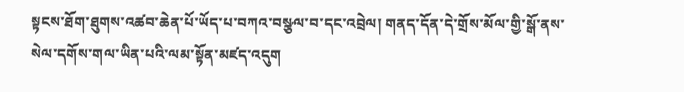སྟངས་ཐོག་ཐུགས་འཚབ་ཆེན་པོ་ཡོད་པ་བཀའ་བསྩལ་བ་དང་འབྲེལ། གནད་དོན་དེ་གྲོས་མོལ་གྱི་སྒོ་ནས་སེལ་དགོས་གལ་ཡིན་པའི་ལམ་སྟོན་མཛད་འདུག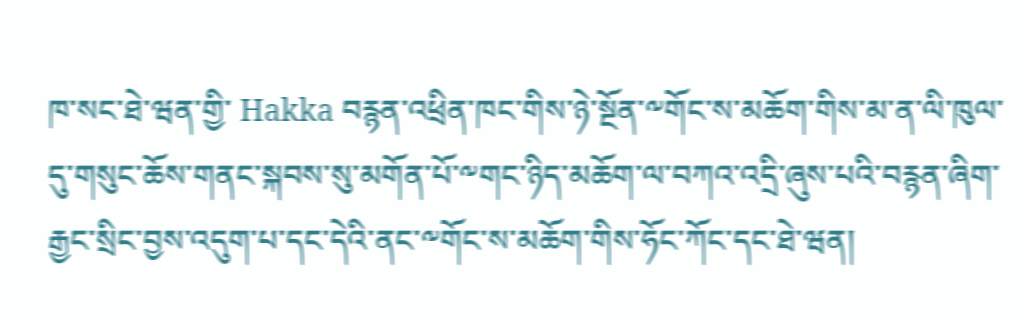ཁ་སང་ཐེ་ཝན་གྱི་ Hakka བརྙན་འཕྲིན་ཁང་གིས་ཉེ་སྔོན་༸གོང་ས་མཆོག་གིས་མ་ན་ལི་ཁུལ་དུ་གསུང་ཆོས་གནང་སྐབས་སུ་མགོན་པོ་༸གང་ཉིད་མཆོག་ལ་བཀའ་འདྲི་ཞུས་པའི་བརྙན་ཞིག་རྒྱང་སྲིང་བྱས་འདུག་པ་དང་དེའི་ནང་༸གོང་ས་མཆོག་གིས་ཧོང་ཀོང་དང་ཐེ་ཝན།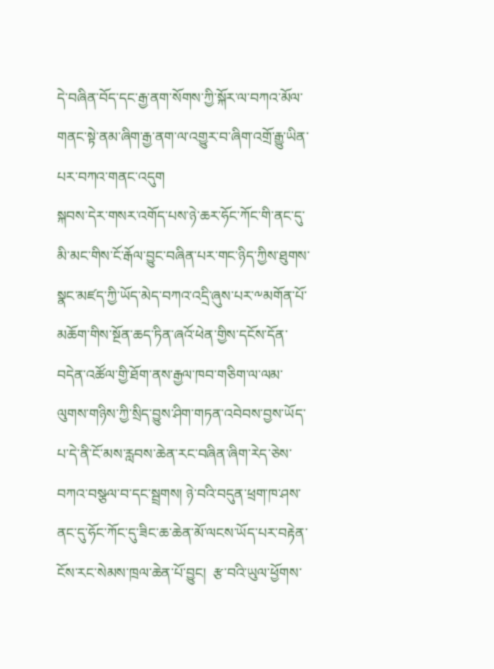དེ་བཞིན་བོད་དང་རྒྱ་ནག་སོགས་ཀྱི་སྐོར་ལ་བཀའ་མོལ་གནང་སྟེ་ནམ་ཞིག་རྒྱ་ནག་ལ་འགྱུར་བ་ཞིག་འགྲོ་རྒྱུ་ཡིན་པར་བཀའ་གནང་འདུག
སྐབས་དེར་གསར་འགོད་པས་ཉེ་ཆར་ཧོང་ཀོང་གི་ནང་དུ་མི་མང་གིས་ངོ་རྒོལ་བྱུང་བཞིན་པར་གང་ཉིད་ཀྱིས་ཐུགས་སྣང་མཛད་ཀྱི་ཡོད་མེད་བཀའ་འདྲི་ཞུས་པར་༸མགོན་པོ་མཆོག་གིས་སྔོན་ཆད་ཏིན་ཞའོ་ཕེན་གྱིས་དངོས་དོན་བདེན་འཚོལ་གྱི་ཐོག་ནས་རྒྱལ་ཁབ་གཅིག་ལ་ལམ་ལུགས་གཉིས་ཀྱི་སྲིད་བྱུས་ཤིག་གཏན་འབེབས་བྱས་ཡོད་པ་དེ་ནི་ངོ་མས་རླབས་ཆེན་རང་བཞིན་ཞིག་རེད་ཅེས་བཀའ་བསྩལ་བ་དང་སྦྲགས། ཉེ་བའི་བདུན་ཕྲག་ཁ་ཤས་ནང་དུ་ཧོང་ཀོང་དུ་ཟིང་ཆ་ཆེན་མོ་ལངས་ཡོད་པར་བརྟེན་ངོས་རང་སེམས་ཁྲལ་ཆེན་པོ་བྱུང།  རྩ་བའི་ཡུལ་ཕྱོགས་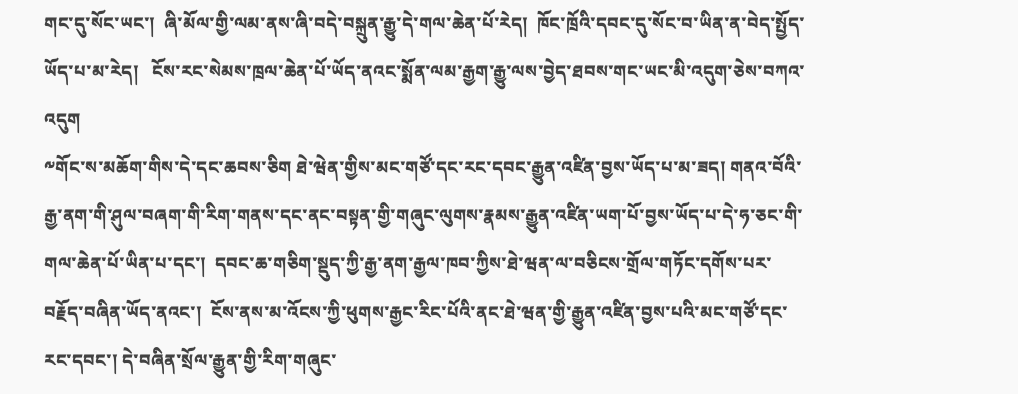གང་དུ་སོང་ཡང་།  ཞི་མོལ་གྱི་ལམ་ནས་ཞི་བདེ་བསྐྲུན་རྒྱུ་དེ་གལ་ཆེན་པོ་རེད།  ཁོང་ཁྲོའི་དབང་དུ་སོང་བ་ཡིན་ན་བེད་སྤྱོད་ཡོད་པ་མ་རེད།   ངོས་རང་སེམས་ཁྲལ་ཆེན་པོ་ཡོད་ནའང་སྨོན་ལམ་རྒྱག་རྒྱུ་ལས་བྱེད་ཐབས་གང་ཡང་མི་འདུག་ཅེས་བཀའ་འདུག
༸གོང་ས་མཆོག་གིས་དེ་དང་ཆབས་ཅིག ཐེ་ཝེན་གྱིས་མང་གཙོ་དང་རང་དབང་རྒྱུན་འཛིན་བྱས་ཡོད་པ་མ་ཟད། གནའ་བོའི་རྒྱ་ནག་གི་ཤུལ་བཞག་གི་རིག་གནས་དང་ནང་བསྟན་གྱི་གཞུང་ལུགས་རྣམས་རྒྱུན་འཛིན་ཡག་པོ་བྱས་ཡོད་པ་དེ་ཧ་ཅང་གི་གལ་ཆེན་པོ་ཡིན་པ་དང་།  དབང་ཆ་གཅིག་སྡུད་ཀྱི་རྒྱ་ནག་རྒྱལ་ཁབ་ཀྱིས་ཐེ་ཝན་ལ་བཅིངས་གྲོལ་གཏོང་དགོས་པར་བརྗོད་བཞིན་ཡོད་ནའང་།  ངོས་ནས་མ་འོངས་ཀྱི་ཕུགས་རྒྱང་རིང་པོའི་ནང་ཐེ་ཝན་གྱི་རྒྱུན་འཛིན་བྱས་པའི་མང་གཙོ་དང་རང་དབང་། དེ་བཞིན་སྲོལ་རྒྱུན་གྱི་རིག་གཞུང་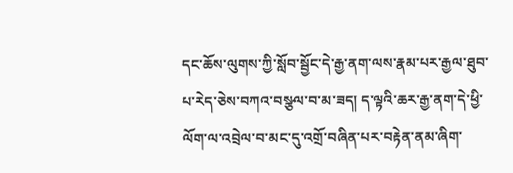དང་ཆོས་ལུགས་ཀྱི་སློབ་སྦྱོང་དེ་རྒྱ་ནག་ལས་རྣམ་པར་རྒྱལ་ཐུབ་པ་རེད་ཅེས་བཀའ་བསྩལ་བ་མ་ཟད། ད་ལྟའི་ཆར་རྒྱ་ནག་དེ་ཕྱི་ལོག་ལ་འབྲེལ་བ་མང་དུ་འགྲོ་བཞིན་པར་བརྟེན་ནམ་ཞིག་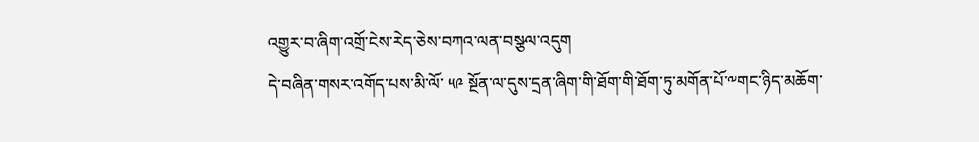འགྱུར་བ་ཞིག་འགྲོ་ངེས་རེད་ཅེས་བཀའ་ལན་བསྩལ་འདུག
དེ་བཞིན་གསར་འགོད་པས་མི་ལོ་ ༥༩ སྔོན་ལ་དུས་དྲན་ཞིག་གི་ཐོག་གི་ཐོག་ཏུ་མགོན་པོ་༸གང་ཉིད་མཆོག་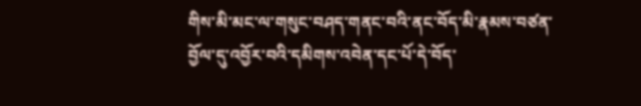གིས་མི་མང་ལ་གསུང་བཤད་གནང་བའི་ནང་བོད་མི་རྣམས་བཙན་བྱོལ་དུ་འབྱོར་བའི་དམིགས་འབེན་དང་པོ་དེ་བོད་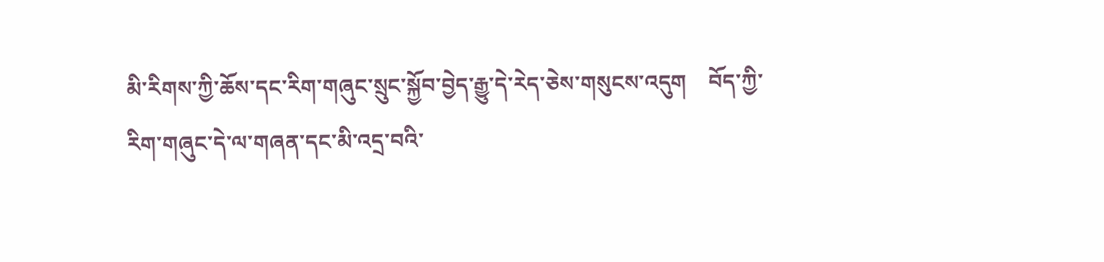མི་རིགས་ཀྱི་ཆོས་དང་རིག་གཞུང་སྲུང་སྐྱོབ་བྱེད་རྒྱུ་དེ་རེད་ཅེས་གསུངས་འདུག    བོད་ཀྱི་རིག་གཞུང་དེ་ལ་གཞན་དང་མི་འདྲ་བའི་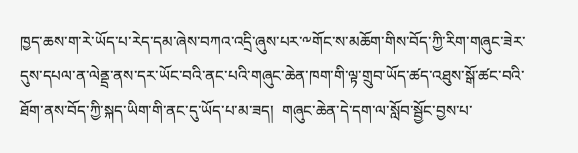ཁྱད་ཆས་ག་རེ་ཡོད་པ་རེད་དམ་ཞེས་བཀའ་འདྲི་ཞུས་པར་༸གོང་ས་མཆོག་གིས་བོད་ཀྱི་རིག་གཞུང་ཟེར་དུས་དཔལ་ན་ལེནྡྲ་ནས་དར་ཡོང་བའི་ནང་པའི་གཞུང་ཆེན་ཁག་གི་ལྟ་གྲུབ་ཡོད་ཚད་འཐུས་སྒོ་ཚང་བའི་ཐོག་ནས་བོད་ཀྱི་སྐད་ཡིག་གི་ནང་དུ་ཡོད་པ་མ་ཟད།  གཞུང་ཆེན་དེ་དག་ལ་སློབ་སྦྱོང་བྱས་པ་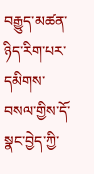བརྒྱུད་མཚན་ཉིད་རིག་པར་དམིགས་བསལ་གྱིས་དོ་སྣང་བྱེད་ཀྱི་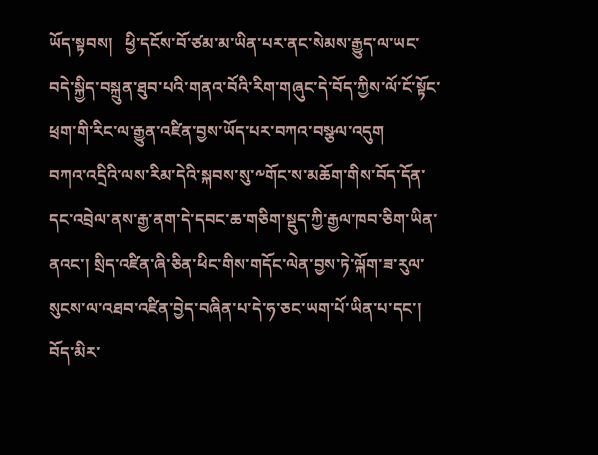ཡོད་སྟབས།   ཕྱི་དངོས་བོ་ཙམ་མ་ཡིན་པར་ནང་སེམས་རྒྱུད་ལ་ཡང་བདེ་སྐྱིད་བསྐྲུན་ཐུབ་པའི་གནའ་བོའི་རིག་གཞུང་དེ་བོད་ཀྱིས་ལོ་ངོ་སྟོང་ཕྲག་གི་རིང་ལ་རྒྱུན་འཛིན་བྱས་ཡོད་པར་བཀའ་བསྩལ་འདུག
བཀའ་འདྲིའི་ལས་རིམ་དེའི་སྐབས་སུ་༸གོང་ས་མཆོག་གིས་བོད་དོན་དང་འབྲེལ་ནས་རྒྱ་ནག་དེ་དབང་ཆ་གཅིག་སྡུད་ཀྱི་རྒྱལ་ཁབ་ཅིག་ཡིན་ནའང་། སྲིད་འཛིན་ཞི་ཅིན་ཕིང་གིས་གདོང་ལེན་བྱས་ཏེ་ལྐོག་ཟ་རུལ་སུངས་ལ་འཐབ་འཛིན་བྱེད་བཞིན་པ་དེ་ཧ་ཅང་ཡག་པོ་ཡིན་པ་དང་། བོད་མིར་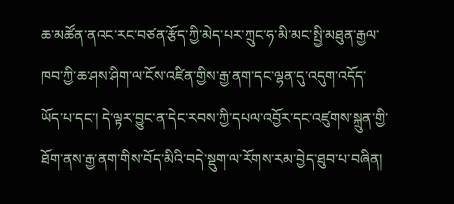ཆ་མཚོན་ནའང་རང་བཙན་རྩོད་ཀྱི་མེད་པར་ཀྲུང་ཧ་མི་མང་སྤྱི་མཐུན་རྒྱལ་ཁབ་ཀྱི་ཆ་ཤས་ཤིག་ལ་ངོས་འཛིན་གྱིས་རྒྱ་ནག་དང་ལྷན་དུ་འདུག་འདོད་ཡོད་པ་དང་། དེ་ལྟར་བྱུང་ན་དེང་རབས་ཀྱི་དཔལ་འབྱོར་དང་འཛུགས་སྐྲུན་གྱི་ཐོག་ནས་རྒྱ་ནག་གིས་བོད་མིའི་བདེ་སྡུག་ལ་རོགས་རམ་བྱེད་ཐུབ་པ་བཞིན།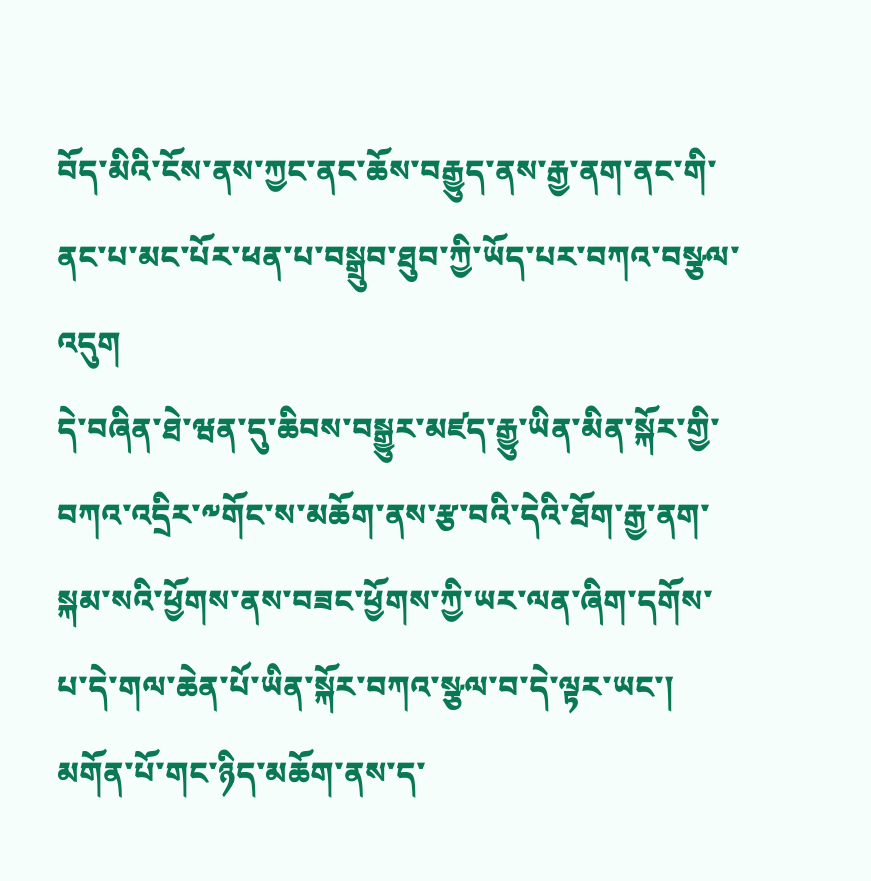བོད་མིའི་ངོས་ནས་ཀྱང་ནང་ཆོས་བརྒྱུད་ནས་རྒྱ་ནག་ནང་གི་ནང་པ་མང་པོར་ཕན་པ་བསྒྲུབ་ཐུབ་ཀྱི་ཡོད་པར་བཀའ་བསྩལ་འདུག
དེ་བཞིན་ཐེ་ཝན་དུ་ཆིབས་བསྒྱུར་མཛད་རྒྱུ་ཡིན་མིན་སྐོར་གྱི་བཀའ་འདྲིར་༸གོང་ས་མཆོག་ནས་རྩ་བའི་དེའི་ཐོག་རྒྱ་ནག་སྐམ་སའི་ཕྱོགས་ནས་བཟང་ཕྱོགས་ཀྱི་ཡར་ལན་ཞིག་དགོས་པ་དེ་གལ་ཆེན་པོ་ཡིན་སྐོར་བཀའ་སྩལ་བ་དེ་ལྟར་ཡང་། མགོན་པོ་གང་ཉིད་མཆོག་ནས་ད་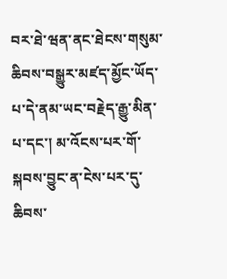བར་ཐེ་ཝན་ནང་ཐེངས་གསུམ་ཆིབས་བསྒྱུར་མཛད་མྱོང་ཡོད་པ་དེ་ནམ་ཡང་བརྗེད་རྒྱུ་མིན་པ་དང་། མ་འོངས་པར་གོ་སྐབས་བྱུང་ན་ངེས་པར་དུ་ཆིབས་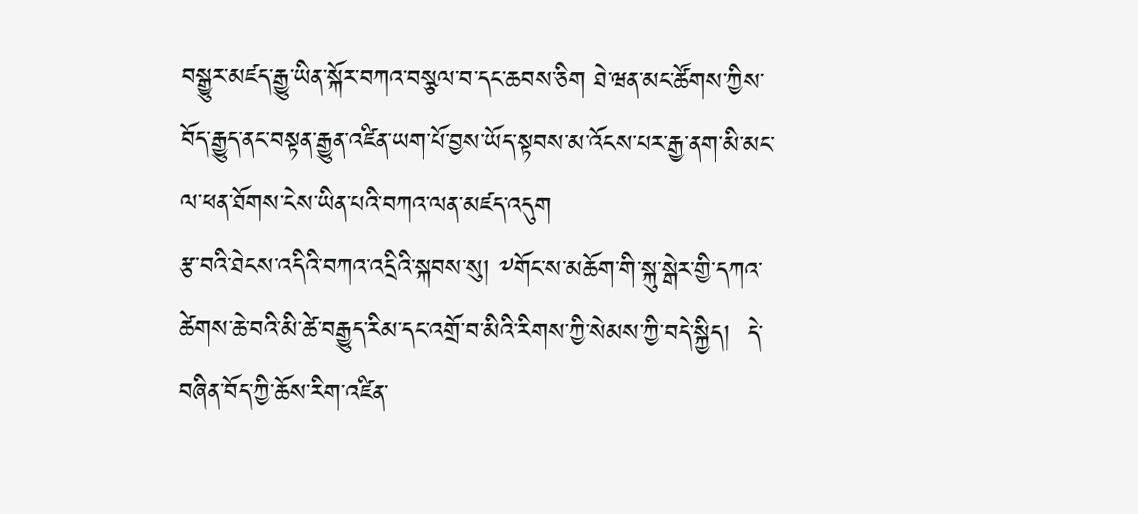བསྒྱུར་མཛད་རྒྱུ་ཡིན་སྐོར་བཀའ་བསྩལ་བ་དང་ཆབས་ཅིག ཐེ་ཝན་མང་ཚོགས་ཀྱིས་བོད་རྒྱུད་ནང་བསྟན་རྒྱུན་འཛིན་ཡག་པོ་བྱས་ཡོད་སྟབས་མ་འོངས་པར་རྒྱ་ནག་མི་མང་ལ་ཕན་ཐོགས་ངེས་ཡིན་པའི་བཀའ་ལན་མཛད་འདུག
རྩ་བའི་ཐེངས་འདིའི་བཀའ་འདྲིའི་སྐབས་སུ། ༸གོང་ས་མཆོག་གི་སྐུ་སྒེར་གྱི་དཀའ་ཚེགས་ཆེ་བའི་མི་ཚེ་བརྒྱུད་རིམ་དང་འགྲོ་བ་མིའི་རིགས་ཀྱི་སེམས་ཀྱི་བདེ་སྐྱིད།  དེ་བཞིན་བོད་ཀྱི་ཆོས་རིག་འཛིན་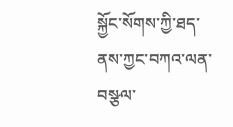སྐྱོང་སོགས་ཀྱི་ཐད་ནས་ཀྱང་བཀའ་ལན་བསྩལ་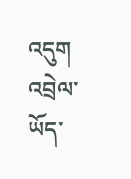འདུག
འབྲེལ་ཡོད་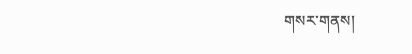གསར་གནས།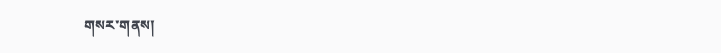གསར་གནས།